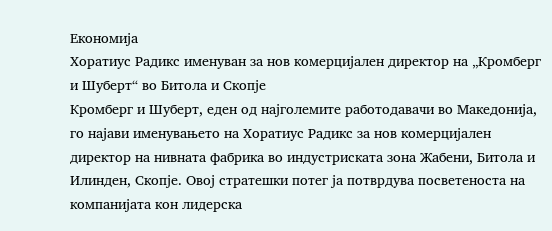Економија
Хоратиус Радикс именуван за нов комерцијален директор на „Кромберг и Шуберт“ во Битола и Скопје
Кромберг и Шуберт, еден од најголемите работодавачи во Македонија, го најави именувањето на Хоратиус Радикс за нов комерцијален директор на нивната фабрика во индустриската зона Жабени, Битола и Илинден, Скопје. Овој стратешки потег ја потврдува посветеноста на компанијата кон лидерска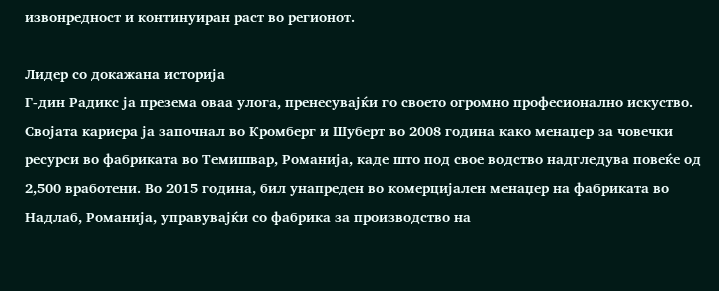извонредност и континуиран раст во регионот.

Лидер со докажана историја
Г-дин Радикс ја презема оваа улога, пренесувајќи го своето огромно професионално искуство. Својата кариера ја започнал во Кромберг и Шуберт во 2008 година како менаџер за човечки ресурси во фабриката во Темишвар, Романија, каде што под свое водство надгледува повеќе од 2,500 вработени. Во 2015 година, бил унапреден во комерцијален менаџер на фабриката во Надлаб, Романија, управувајќи со фабрика за производство на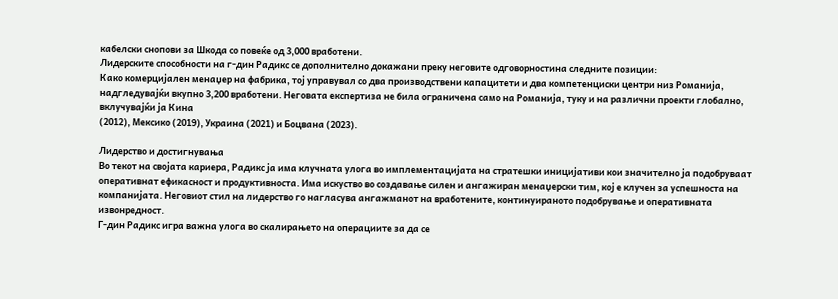кабелски снопови за Шкода со повеќе од 3,000 вработени.
Лидерските способности на г-дин Радикс се дополнително докажани преку неговите одговорностина следните позиции:
Како комерцијален менаџер на фабрика, тој управувал со два производствени капацитети и два компетенциски центри низ Романија, надгледувајќи вкупно 3,200 вработени. Неговата експертиза не била ограничена само на Романија, туку и на различни проекти глобално, вклучувајќи ја Кина
(2012), Мексико (2019), Украина (2021) и Боцвана (2023).

Лидерство и достигнувања
Во текот на својата кариера, Радикс ја има клучната улога во имплементацијата на стратешки иницијативи кои значително ја подобруваат оперативнат ефикасност и продуктивноста. Има искуство во создавање силен и ангажиран менаџерски тим, кој е клучен за успешноста на компанијата. Неговиот стил на лидерство го нагласува ангажманот на вработените, континуираното подобрување и оперативната извонредност.
Г-дин Радикс игра важна улога во скалирањето на операциите за да се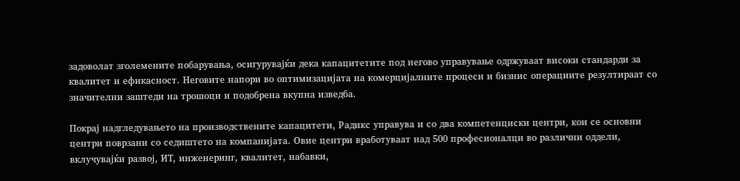задоволат зголемените побарувања, осигурувајќи дека капацитетите под негово управување одржуваат високи стандарди за квалитет и ефикасност. Неговите напори во оптимизацијата на комерцијалните процеси и бизнис операциите резултираат со значителни заштеди на трошоци и подобрена вкупна изведба.

Покрај надгледувањето на производствените капацитети, Радикс управува и со два компетенциски центри, кои се основни центри поврзани со седиштето на компанијата. Овие центри вработуваат над 500 професионалци во различни оддели, вклучувајќи развој, ИТ, инженеринг, квалитет, набавки,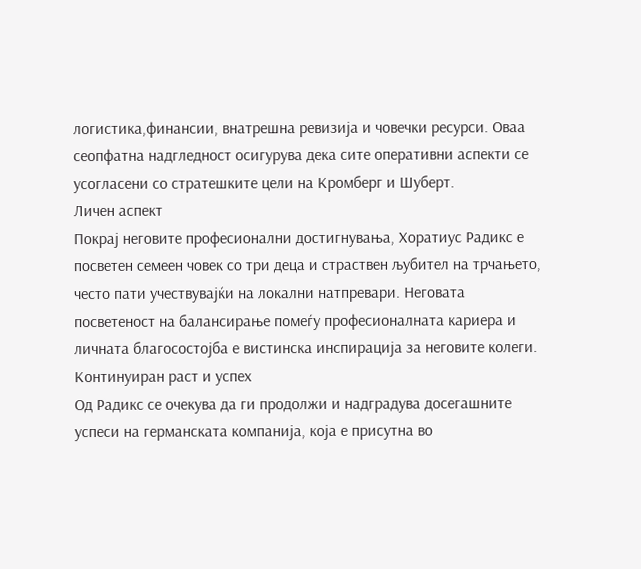логистика,финансии, внатрешна ревизија и човечки ресурси. Оваа сеопфатна надгледност осигурува дека сите оперативни аспекти се усогласени со стратешките цели на Кромберг и Шуберт.
Личен аспект
Покрај неговите професионални достигнувања, Хоратиус Радикс е посветен семеен човек со три деца и страствен љубител на трчањето, често пати учествувајќи на локални натпревари. Неговата посветеност на балансирање помеѓу професионалната кариера и личната благосостојба е вистинска инспирација за неговите колеги.
Континуиран раст и успех
Од Радикс се очекува да ги продолжи и надградува досегашните успеси на германската компанија, која е присутна во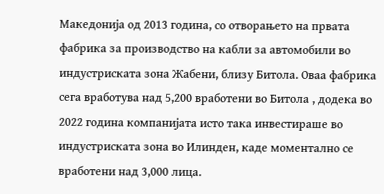Македонија од 2013 година, со отворањето на првата фабрика за производство на кабли за автомобили во индустриската зона Жабени, близу Битола. Оваа фабрика сега вработува над 5,200 вработени во Битола , додека во 2022 година компанијата исто така инвестираше во индустриската зона во Илинден, каде моментално се вработени над 3,000 лица.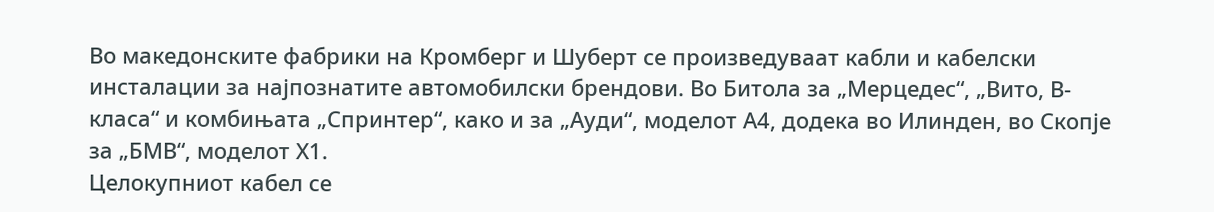Во македонските фабрики на Кромберг и Шуберт се произведуваат кабли и кабелски инсталации за најпознатите автомобилски брендови. Во Битола за „Мерцедес“, „Вито, В-класа“ и комбињата „Спринтер“, како и за „Ауди“, моделот А4, додека во Илинден, во Скопје за „БМВ“, моделот Х1.
Целокупниот кабел се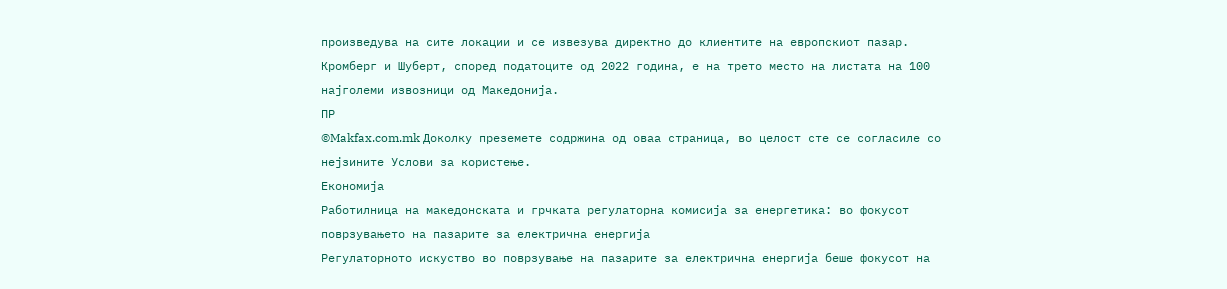произведува на сите локации и се извезува директно до клиентите на европскиот пазар. Кромберг и Шуберт, според податоците од 2022 година, е на трето место на листата на 100 најголеми извозници од Македонија.
ПР
©Makfax.com.mk Доколку преземете содржина од оваа страница, во целост сте се согласиле со нејзините Услови за користење.
Економија
Работилница на македонската и грчката регулаторна комисија за енергетика: во фокусот поврзувањето на пазарите за електрична енергија
Регулаторното искуство во поврзување на пазарите за електрична енергија беше фокусот на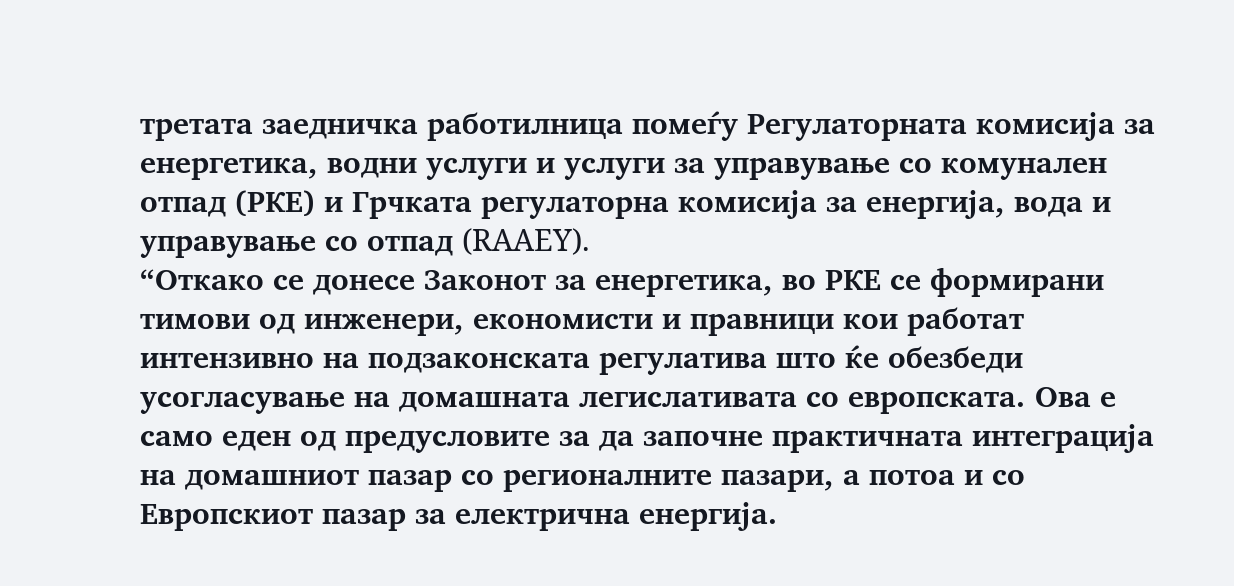третата заедничка работилница помеѓу Регулаторната комисија за енергетика, водни услуги и услуги за управување со комунален отпад (РКЕ) и Грчката регулаторна комисија за енергија, вода и управување со отпад (RAAEY).
“Откако се донесе Законот за енергетика, во РКЕ се формирани тимови од инженери, економисти и правници кои работат интензивно на подзаконската регулатива што ќе обезбеди усогласување на домашната легислативата со европската. Ова е само еден од предусловите за да започне практичната интеграција на домашниот пазар со регионалните пазари, а потоа и со Европскиот пазар за електрична енергија.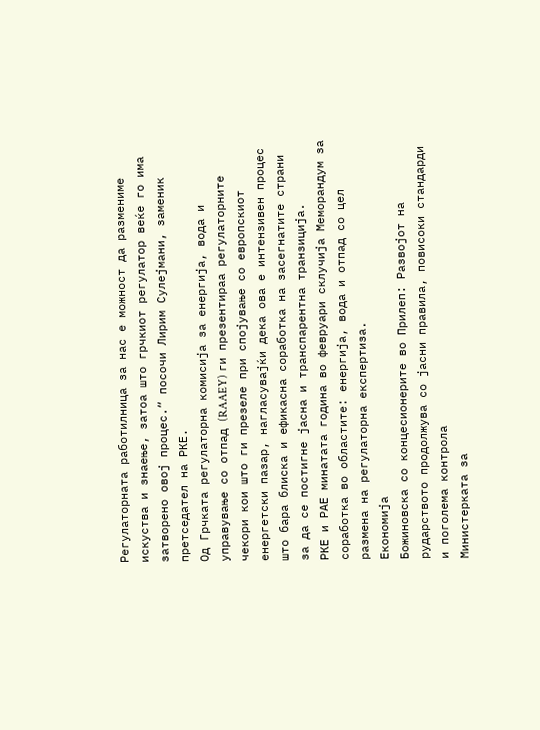Регулаторната работилница за нас е можност да размениме искуства и знаење, затоа што грчкиот регулатор веќе го има затворено овој процес.“ посочи Лирим Сулејмани, заменик претседател на РКЕ.
Од Грчката регулаторна комисија за енергија, вода и управување со отпад (RAAEY) ги презентираа регулаторните чекори кои што ги презеле при спојување со европскиот енергетски пазар, нагласувајќи дека ова е интензивен процес што бара блиска и ефикасна соработка на засегнатите страни за да се постигне јасна и транспарентна транзиција.
РКЕ и РАЕ минатата година во февруари склучија Меморандум за соработка во областите: енергија, вода и отпад со цел размена на регулаторна експертиза.
Економија
Божиновска со концесионерите во Прилеп: Развојот на рударството продолжува со јасни правила, повисоки стандарди и поголема контрола
Министерката за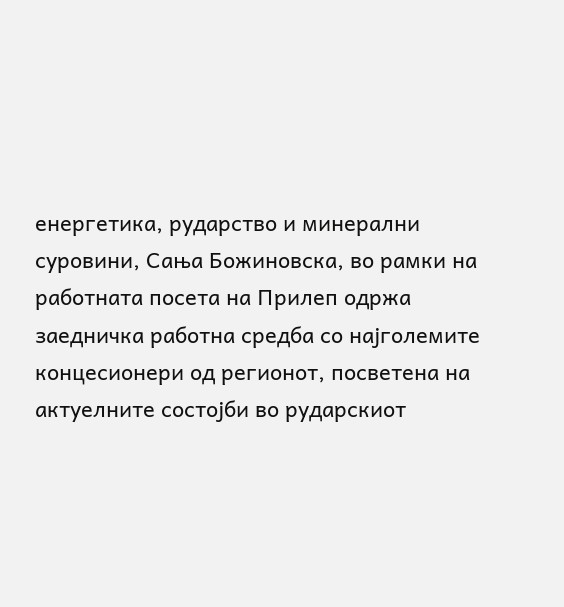енергетика, рударство и минерални суровини, Сања Божиновска, во рамки на работната посета на Прилеп одржа заедничка работна средба со најголемите концесионери од регионот, посветена на актуелните состојби во рударскиот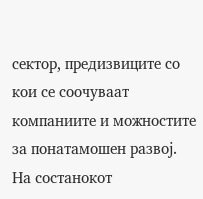сектор, предизвиците со кои се соочуваат компаниите и можностите за понатамошен развој.
На состанокот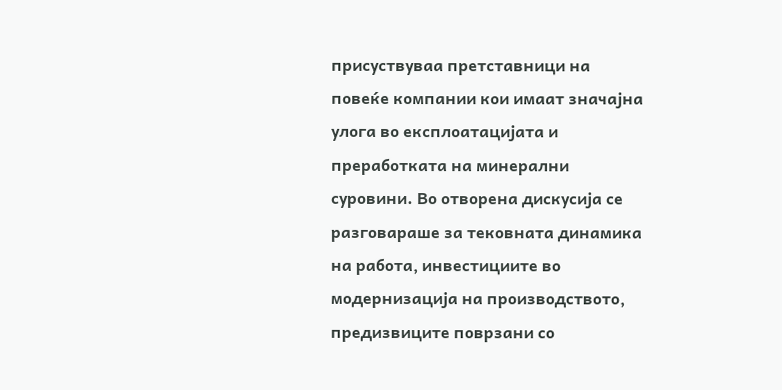присуствуваа претставници на повеќе компании кои имаат значајна улога во експлоатацијата и преработката на минерални суровини. Во отворена дискусија се разговараше за тековната динамика на работа, инвестициите во модернизација на производството, предизвиците поврзани со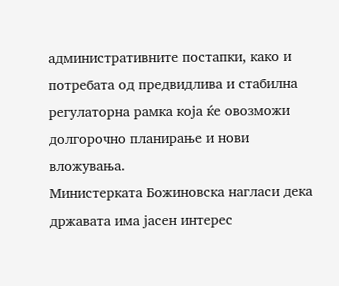административните постапки, како и потребата од предвидлива и стабилна регулаторна рамка која ќе овозможи долгорочно планирање и нови вложувања.
Министерката Божиновска нагласи дека државата има јасен интерес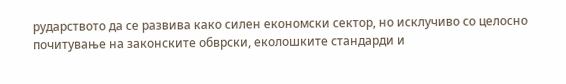рударството да се развива како силен економски сектор, но исклучиво со целосно почитување на законските обврски, еколошките стандарди и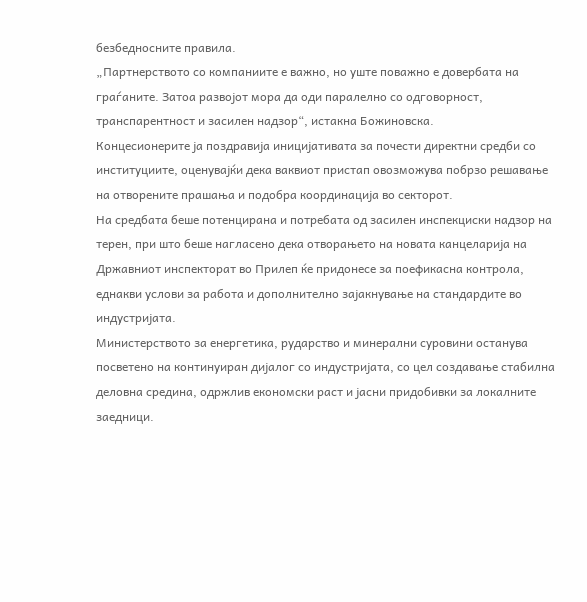безбедносните правила.
„Партнерството со компаниите е важно, но уште поважно е довербата на граѓаните. Затоа развојот мора да оди паралелно со одговорност, транспарентност и засилен надзор“, истакна Божиновска.
Концесионерите ја поздравија иницијативата за почести директни средби со институциите, оценувајќи дека ваквиот пристап овозможува побрзо решавање на отворените прашања и подобра координација во секторот.
На средбата беше потенцирана и потребата од засилен инспекциски надзор на терен, при што беше нагласено дека отворањето на новата канцеларија на Државниот инспекторат во Прилеп ќе придонесе за поефикасна контрола, еднакви услови за работа и дополнително зајакнување на стандардите во индустријата.
Министерството за енергетика, рударство и минерални суровини останува посветено на континуиран дијалог со индустријата, со цел создавање стабилна деловна средина, одржлив економски раст и јасни придобивки за локалните заедници.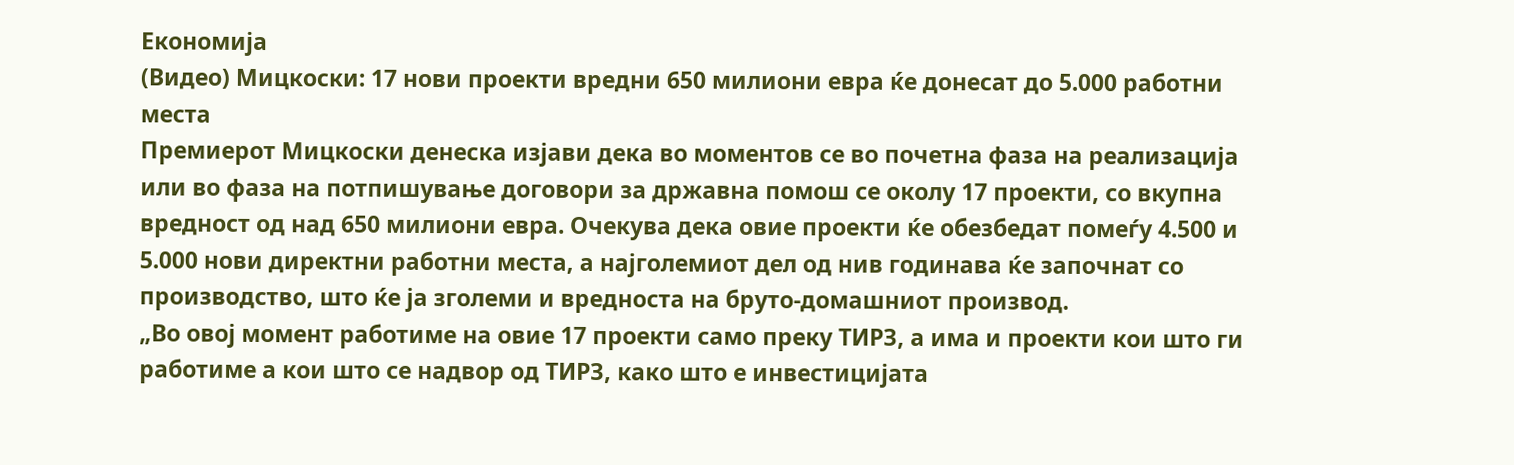Економија
(Видео) Мицкоски: 17 нови проекти вредни 650 милиони евра ќе донесат до 5.000 работни места
Премиерот Мицкоски денеска изјави дека во моментов се во почетна фаза на реализација или во фаза на потпишување договори за државна помош се околу 17 проекти, со вкупна вредност од над 650 милиони евра. Очекува дека овие проекти ќе обезбедат помеѓу 4.500 и 5.000 нови директни работни места, а најголемиот дел од нив годинава ќе започнат со производство, што ќе ја зголеми и вредноста на бруто-домашниот производ.
„Во овој момент работиме на овие 17 проекти само преку ТИРЗ, а има и проекти кои што ги работиме а кои што се надвор од ТИРЗ, како што е инвестицијата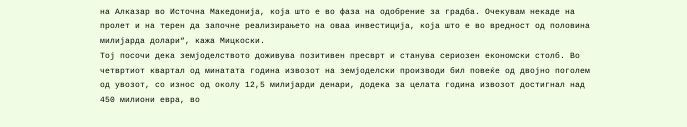на Алказар во Источна Македонија, која што е во фаза на одобрение за градба. Очекувам некаде на пролет и на терен да започне реализирањето на оваа инвестиција, која што е во вредност од половина милијарда долари“, кажа Мицкоски.
Тој посочи дека земјоделството доживува позитивен пресврт и станува сериозен економски столб. Во четвртиот квартал од минатата година извозот на земјоделски производи бил повеќе од двојно поголем од увозот, со износ од околу 12,5 милијарди денари, додека за целата година извозот достигнал над 450 милиони евра, во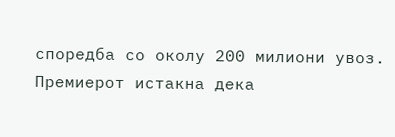споредба со околу 200 милиони увоз.
Премиерот истакна дека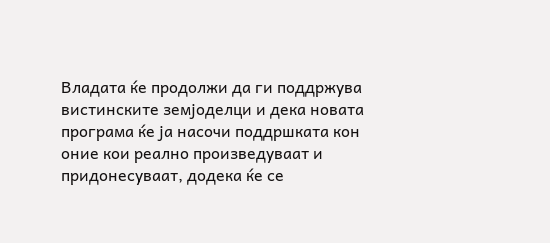Владата ќе продолжи да ги поддржува вистинските земјоделци и дека новата програма ќе ја насочи поддршката кон оние кои реално произведуваат и придонесуваат, додека ќе се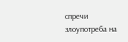спречи злоупотреба на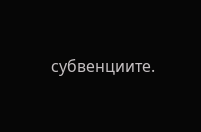субвенциите.